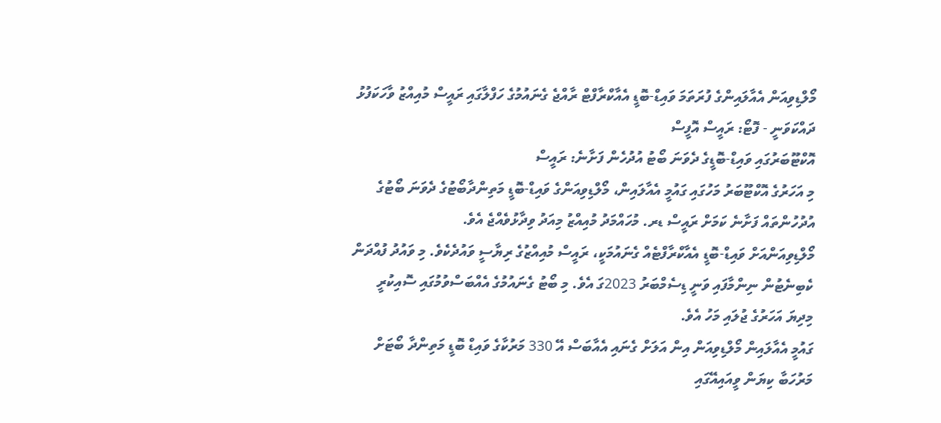މޯލްޑިވިއަން އެއާލައިންގެ ފުރަތަމަ ވައިޑް-ބޮޑީ އެއާކްރާފްޓް ރާއްޖެ ގެނައުމުގެ ހަފްލާގައި ރައީސް މުއިއްޒު ވާހަކަފުޅު ދައްކަވަނީ - ފޮޓޯ: ރައީސް އޮފީސް
އޮކްޓޫބަރުގައި ވައިޑް-ބޮޑީގެ ދެވަނަ ބޯޓު އުދުހެން ފަށާނެ: ރައީސް
މި އަހަރުގެ އޮކްޓޫބަރު މަހުގައި ގައުމީ އެއާލައިން، މޯލްޑިވިއަންގެ ވައިޑް-ބޮޑީ މަތިންދާބޯޓުގެ ދެވަނަ ބޯޓުގެ އުދުހުންތައް ފަށާނެ ކަމަށް ރައީސް ޑރ. މުހައްމަދު މުއިއްޒު މިއަދު ވިދާޅުވެއްޖެ އެވެ.
މޯލްޑިވިއަންއަށް ވައިޑް-ބޮޑީ އެއާކްރާފްޓެއް ގެނައުމަކީ، ރައީސް މުއިއްޒުގެ ރިޔާސީ ވައުދެކެވެ. މި ވައުދު ފުއްދަން ކެބިނެޓުން ނިންމާފައި ވަނީ ޑިސެމްބަރު 2023ގަ އެވެ. މި ބޯޓު ގެނައުމުގެ އެއްބަސްވުމުގައި ސޮއިކުރީ މިދިޔަ އަހަރުގެ ޖުލައި މަހު އެވެ.
ގައުމީ އެއާލައިން މޯލްޑިވިއަން އިން އަލަށް ގެނައި އެއާބަސް އޭ 330 މަރުކާގެ ވައިޑް ބޮޑީ މަތިންދާ ބޯޓަށް މަރުހަބާ ކިޔަން ވީއައިއޭގައި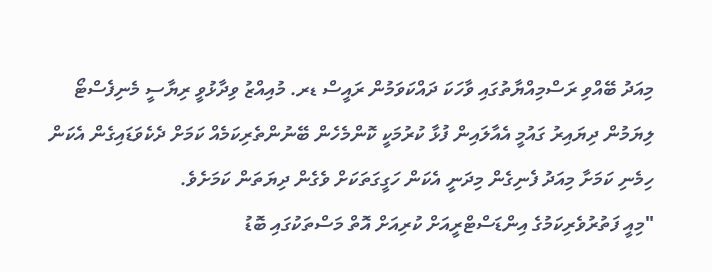މިއަދު ބޭއްވި ރަސްމިއްޔާތުގައި ވާހަކަ ދައްކަވަމުން ރައީސް ޑރ. މުއިއްޒު ވިދާޅުވީ ރިޔާސީ މެނިފެސްޓޯ ލިޔަމުން ދިޔައިރު ގައުމީ އެއާލައިން ފުޅާ ކުރުމަކީ ކޮންމެހެން ބޭނުންތެރިކަމެއް ކަމަށް ދެކެވަޑައިގެން އެކަން ހިމެނި ކަމަށާ މިއަދު ފެނިގެން މިދަނީ އެކަން ހަގީގަތަކަށް ވެގެން ދިޔަތަން ކަމަށެވެ.
"މިއީ ފަތުރުވެރިކަމުގެ އިންޑަސްޓްރީއަށް ކުރިއަށް އޮތް މަސްތަކުގައި ބޮޑު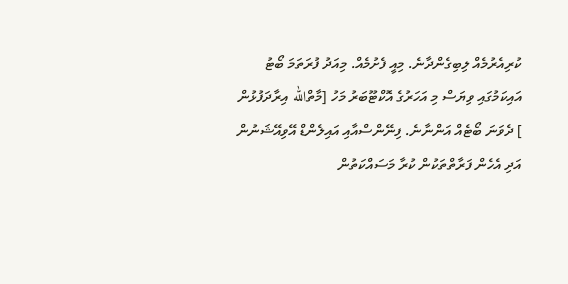ކުރިއެރުމެއް ލިބިގެންދާނެ. މިއީ ފެށުމެއް. މިއަދު ފުރަތަމަ ބޯޓު އައިކަމުގައި ވިޔަސް މި އަހަރުގެ އޮކްޓޫބަރު މަހު [މާތްالله އިރާދަފުޅުން ] ދެވަނަ ބޯޓެއް އަންނާނެ. ފިނޭންސްއާއި އައިލެންޑް އޭވިއޭޝަނުން އަދި އެހެން ފަރާތްތަކުން ކުރާ މަސައްކަތުން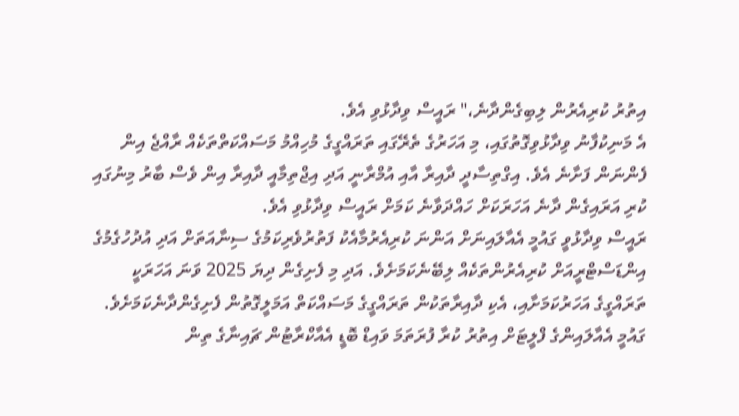އިތުރު ކުރިއެރުން ލިބިގެންދާނެ،" ރައީސް ވިދާޅުވި އެވެ.
އެ މަނިކުފާނު ވިދާޅުވިގޮތުގައި، މި އަހަރުގެ ތެރޭގައި ތަރައްގީގެ މުހިއްމު މަސައްކަތްތަކެއް ރާއްޖެ އިން ފެންނަން ފަށާނެ އެވެ. އިގްތިސާދީ ދާއިރާ އާއި އުމްރާނީ އަދި އިޖްތިމާއީ ދާއިރާ އިން ވެސް ބާރު މިނުގައި ކުރި އަރައިގެން ދާނެ އަހަރަކަށް ހައްދަވާނެ ކަމަށް ރައީސް ވިދާޅުވި އެވެ.
ރައީސް ވިދާޅުވީ ގައުމީ އެއާލައިނަށް އަންނަ ކުރިއެރުމާއެކު ފަތުރުވެރިކަމުގެ ސިނާއަތަށް އަދި އުދުހުގެމުގެ އިންޑަސްޓްރީއަށް ކުރިއެރުންތަކެއް ލިބޭނެކަމަށެވެ. އަދި މި ފެށިގެން ދިޔަ 2025 ވަނަ އަހަރަކީ ތަރައްގީގެ އަހަރުކަމަށާއި، އެކި ދާއިރާތަކުން ތަރައްގީގެ މަސައްކަތް އަމަލީގޮތުން ފެށިގެންދާނެކަމަށެވެ.
ގައުމީ އެއާލައިންގެ ފްލީޓަށް އިތުރު ކުރާ ފުރަތަމަ ވައިޑް ބޮޑީ އެއާކްރާޓުން ޗައިނާގެ ތިން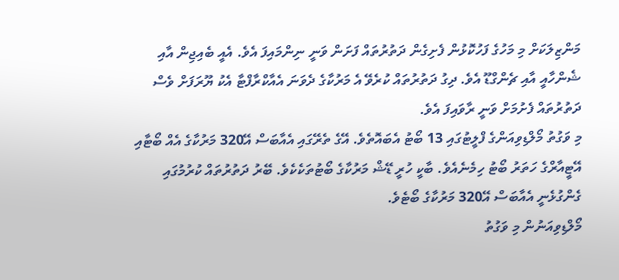މަންޒިލަކަށް މި މަހުގެ ފަހުކޮޅުން ފެށިގެން ދަތުރުތައް ފަށަން ވަނީ ނިންމައިފަ އެވެ. އެއީ ބެއިޖިން އާއި ޝެންހާއީ އާއި ޗެންގްޑޫ އެވެ. ދިގު ދަތުރުތައް ކުރެވޭ އެ މަރުކާގެ ދެވަނަ އެއާކްރާފްޓާ އެކު ޔޫރަފަށް ވެސް ދަތުރުތައް ފެށުމަށް ވަނީ ރާވައިފަ އެވެ.
މި ވަގުތު މޯލްޑިވިއަންގެ ފްލީޓުގައި 13 ބޯޓު އެބައޮތެވެ. އޭގެ ތެރޭގައި އެއާބަސް އޭ320 މަރުކާގެ އެއް ބޯޓާއި އޭޓީއާރްގެ ހަތަރު ބޯޓު ހިމެނެއެވެ. ބާކީ ހުރީ ޑޭޝް މަރުކާގެ ބޯޓުތަކެކެވެ. ބޭރު ދަތުރުތައް ކުރުމުގައި ގެންގުޅެނީ އެއާބަސް އޭ320 މަރުކާގެ ބޯޓެވެ.
މޯލްޑިވިއަނުން މި ވަގުތު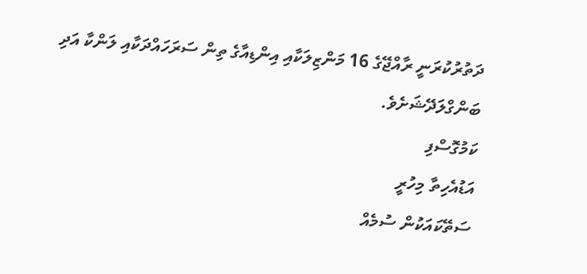ދަތުރުކުރަނީ ރާއްޖޭގެ 16 މަންޒިލަކާއި އިންޑިއާގެ ތިން ސަރަހައްދަކާއި ލަންކާ އަދި ބަންގްލަދޭޝަށެވެ.
ކަމުގޮސްފި
އަޑުއެހިތާ މިހުރީ
ސަތޭކައަކުން ސުމެއް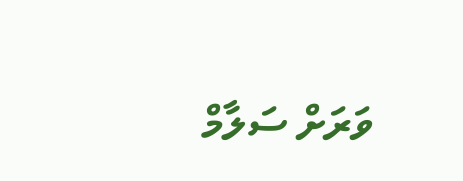ވަރަށް ސަލާމް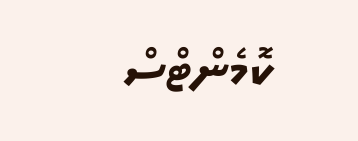ކޮމެންޓްސް